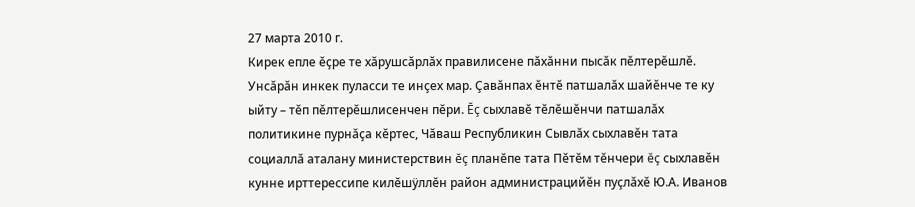27 марта 2010 г.
Кирек епле ĕçре те хăрушсăрлăх правилисене пăхăнни пысăк пĕлтерĕшлĕ. Унсăрăн инкек пуласси те инçех мар. Çавăнпах ĕнтĕ патшалăх шайĕнче те ку ыйту – тĕп пĕлтерĕшлисенчен пĕри. Ĕç сыхлавĕ тĕлĕшĕнчи патшалăх политикине пурнăçа кĕртес, Чăваш Республикин Сывлăх сыхлавĕн тата социаллă аталану министерствин ĕç планĕпе тата Пĕтĕм тĕнчери ĕç сыхлавĕн кунне ирттерессипе килĕшÿллĕн район администрацийĕн пуçлăхĕ Ю.А. Иванов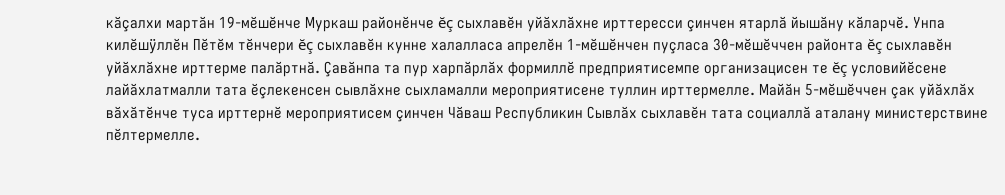кăçалхи мартăн 19-мĕшĕнче Муркаш районĕнче ĕç сыхлавĕн уйăхлăхне ирттересси çинчен ятарлă йышăну кăларчĕ. Унпа килĕшÿллĕн Пĕтĕм тĕнчери ĕç сыхлавĕн кунне халалласа апрелĕн 1-мĕшĕнчен пуçласа 30-мĕшĕччен районта ĕç сыхлавĕн уйăхлăхне ирттерме палăртнă. Çавăнпа та пур харпăрлăх формиллĕ предприятисемпе организацисен те ĕç условийĕсене лайăхлатмалли тата ĕçлекенсен сывлăхне сыхламалли мероприятисене туллин ирттермелле. Майăн 5-мĕшĕччен çак уйăхлăх вăхăтĕнче туса ирттернĕ мероприятисем çинчен Чăваш Республикин Сывлăх сыхлавĕн тата социаллă аталану министерствине пĕлтермелле.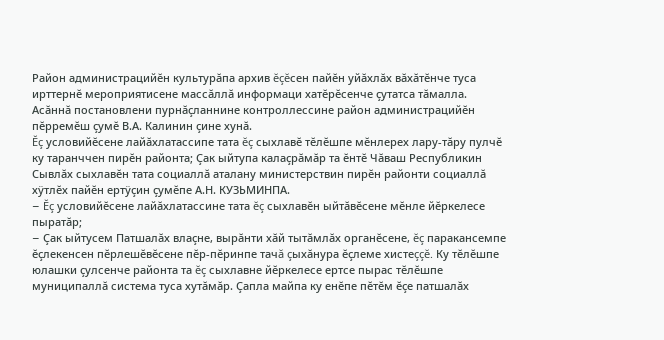Район администрацийĕн культурăпа архив ĕçĕсен пайĕн уйăхлăх вăхăтĕнче туса ирттернĕ мероприятисене массăллă информаци хатĕрĕсенче çутатса тăмалла. Асăннă постановлени пурнăçланнине контроллессине район администрацийĕн пĕрремĕш çумĕ В.А. Калинин çине хунă.
Ĕç условийĕсене лайăхлатассипе тата ĕç сыхлавĕ тĕлĕшпе мĕнлерех лару-тăру пулчĕ ку таранччен пирĕн районта; Çак ыйтупа калаçрăмăр та ĕнтĕ Чăваш Республикин Сывлăх сыхлавĕн тата социаллă аталану министерствин пирĕн районти социаллă хÿтлĕх пайĕн ертÿçин çумĕпе А.Н. КУЗЬМИНПА.
– Ĕç условийĕсене лайăхлатассине тата ĕç сыхлавĕн ыйтăвĕсене мĕнле йĕркелесе пыратăр;
– Çак ыйтусем Патшалăх влаçне, вырăнти хăй тытăмлăх органĕсене, ĕç паракансемпе ĕçлекенсен пĕрлешĕвĕсене пĕр-пĕринпе тачă çыхăнура ĕçлеме хистеççĕ. Ку тĕлĕшпе юлашки çулсенче районта та ĕç сыхлавне йĕркелесе ертсе пырас тĕлĕшпе муниципаллă система туса хутăмăр. Çапла майпа ку енĕпе пĕтĕм ĕçе патшалăх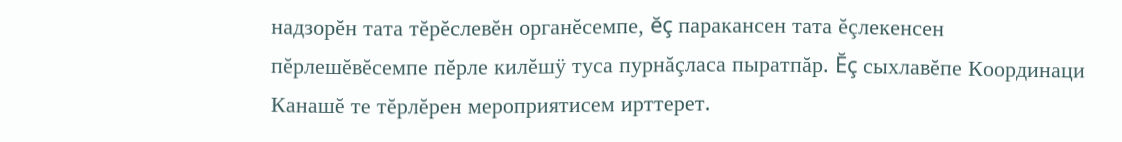надзорĕн тата тĕрĕслевĕн органĕсемпе, ĕç паракансен тата ĕçлекенсен пĕрлешĕвĕсемпе пĕрле килĕшÿ туса пурнăçласа пыратпăр. Ĕç сыхлавĕпе Координаци Канашĕ те тĕрлĕрен мероприятисем ирттерет.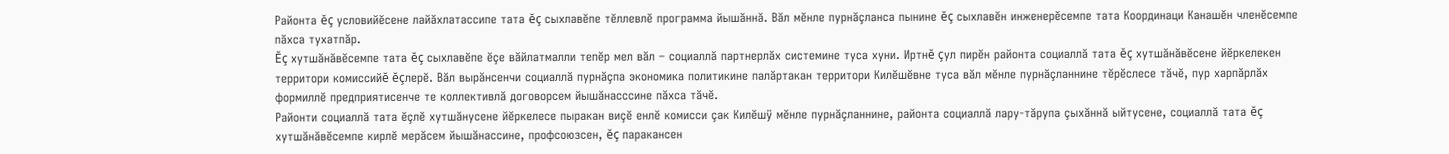Районта ĕç условийĕсене лайăхлатассипе тата ĕç сыхлавĕпе тĕллевлĕ программа йышăннă. Вăл мĕнле пурнăçланса пынине ĕç сыхлавĕн инженерĕсемпе тата Координаци Канашĕн членĕсемпе пăхса тухатпăр.
Ĕç хутшăнăвĕсемпе тата ĕç сыхлавĕпе ĕçе вăйлатмалли тепĕр мел вăл – социаллă партнерлăх системине туса хуни. Иртнĕ çул пирĕн районта социаллă тата ĕç хутшăнăвĕсене йĕркелекен территори комиссийĕ ĕçлерĕ. Вăл вырăнсенчи социаллă пурнăçпа экономика политикине палăртакан территори Килĕшĕвне туса вăл мĕнле пурнăçланнине тĕрĕслесе тăчĕ, пур харпăрлăх формиллĕ предприятисенче те коллективлă договорсем йышăнасссине пăхса тăчĕ.
Районти социаллă тата ĕçлĕ хутшăнусене йĕркелесе пыракан виçĕ енлĕ комисси çак Килĕшÿ мĕнле пурнăçланнине, районта социаллă лару-тăрупа çыхăннă ыйтусене, социаллă тата ĕç хутшăнăвĕсемпе кирлĕ мерăсем йышăнассине, профсоюзсен, ĕç паракансен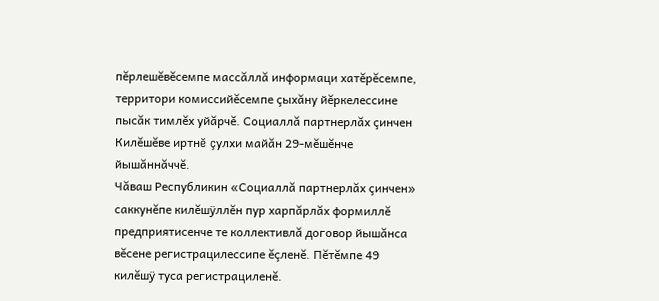пĕрлешĕвĕсемпе массăллă информаци хатĕрĕсемпе, территори комиссийĕсемпе çыхăну йĕркелессине пысăк тимлĕх уйăрчĕ. Социаллă партнерлăх çинчен Килĕшĕве иртнĕ çулхи майăн 29-мĕшĕнче йышăннăччĕ.
Чăваш Республикин «Социаллă партнерлăх çинчен» саккунĕпе килĕшÿллĕн пур харпăрлăх формиллĕ предприятисенче те коллективлă договор йышăнса вĕсене регистрацилессипе ĕçленĕ. Пĕтĕмпе 49 килĕшÿ туса регистрациленĕ.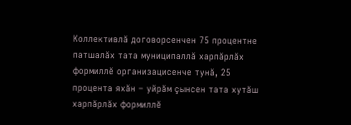Коллективлă договорсенчен 75 процентне патшалăх тата муниципаллă харпăрлăх формиллĕ организацисенче тунă, 25 процента яхăн – уйрăм çынсен тата хутăш харпăрлăх формиллĕ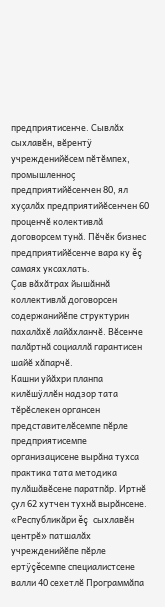предприятисенче. Сывлăх сыхлавĕн, вĕрентÿ учрежденийĕсем пĕтĕмпех, промышленноç предприятийĕсенчен 80, ял хуçалăх предприятийĕсенчен 60 проценчĕ колективлă договорсем тунă. Пĕчĕк бизнес предприятийĕсенче вара ку ĕç самаях уксахлать.
Çав вăхăтрах йышăннă коллективлă договорсен содержанийĕпе структурин пахалăхĕ лайăхланчĕ. Вĕсенче палăртнă социаллă гарантисен шайĕ хăпарчĕ.
Кашни уйăхри планпа килĕшÿллĕн надзор тата тĕрĕслекен органсен представителĕсемпе пĕрле предприятисемпе организацисене вырăна тухса практика тата методика пулăшăвĕсене паратпăр. Иртнĕ çул 62 хутчен тухнă вырăнсене.
«Республикăри ĕç сыхлавĕн центрĕ» патшалăх учрежденийĕпе пĕрле ертÿçĕсемпе специалистсене валли 40 сехетлĕ Программăпа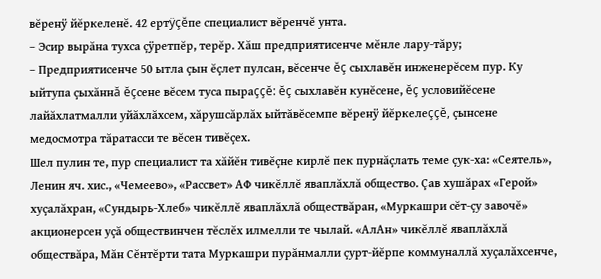вĕренÿ йĕркеленĕ. 42 ертÿçĕпе специалист вĕренчĕ унта.
– Эсир вырăна тухса çÿретпĕр, терĕр. Хăш предприятисенче мĕнле лару-тăру;
– Предприятисенче 50 ытла çын ĕçлет пулсан, вĕсенче ĕç сыхлавĕн инженерĕсем пур. Ку ыйтупа çыхăннă ĕçсене вĕсем туса пыраççĕ: ĕç сыхлавĕн кунĕсене, ĕç условийĕсене лайăхлатмалли уйăхлăхсем, хăрушсăрлăх ыйтăвĕсемпе вĕренÿ йĕркелеççĕ, çынсене медосмотра тăратасси те вĕсен тивĕçех.
Шел пулин те, пур специалист та хăйĕн тивĕçне кирлĕ пек пурнăçлать теме çук-ха: «Сеятель», Ленин яч. хис., «Чемеево», «Рассвет» АФ чикĕллĕ яваплăхлă общество. Çав хушăрах «Герой» хуçалăхран, «Сундырь-Хлеб» чикĕллĕ яваплăхлă обществăран, «Муркашри сĕт-çу завочĕ» акционерсен уçă обществинчен тĕслĕх илмелли те чылай. «АлАн» чикĕллĕ яваплăхлă обществăра, Мăн Сĕнтĕрти тата Муркашри пурăнмалли çурт-йĕрпе коммуналлă хуçалăхсенче,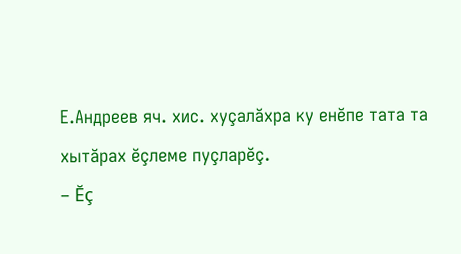Е.Андреев яч. хис. хуçалăхра ку енĕпе тата та хытăрах ĕçлеме пуçларĕç.
– Ĕç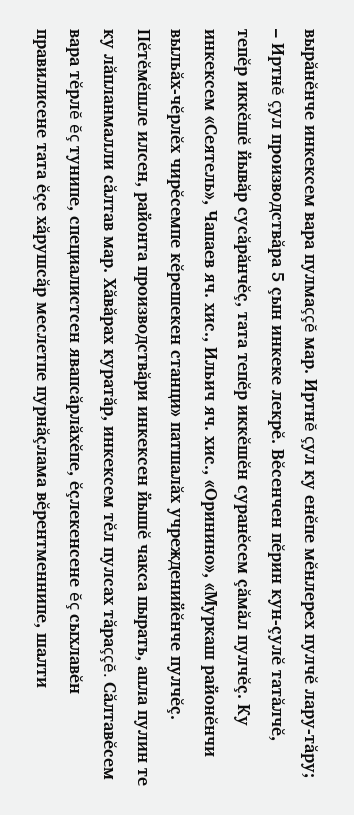вырăнĕнче инкексем вара пулмаççĕ мар. Иртнĕ çул ку енĕпе мĕнлерех пулчĕ лару-тăру;
– Иртнĕ çул производствăра 5 çын инкеке лекрĕ. Вĕсенчен пĕрин кун-çулĕ татăлчĕ, тепĕр иккĕшĕ йывăр сусăрăнчĕç, тата тепĕр иккĕшĕн суранĕсем çăмăл пулчĕç. Ку инкексем «Сеятель», Чапаев яч. хис., Ильич яч. хис., «Оринино», «Муркаш районĕнчи выльăх-чĕрлĕх чирĕсемпе кĕрешекен станци» патшалăх учрежденийĕнче пулчĕç.
Пĕтĕмĕшле илсен, районта производствăри инкексен йышĕ чакса пырать, апла пулин те ку лăпланмалли сăлтав мар. Хăвăрах куратăр, инкексем тĕл пулсах тăраççĕ. Сăлтавĕсем вара тĕрлĕ ĕç тунипе, специалистсен явапсăрлăхĕпе, ĕçлекенсене ĕç сыхлавĕн правилисене тата ĕçе хăрушсăр меслетпе пурнăçлама вĕрентменнипе, шалти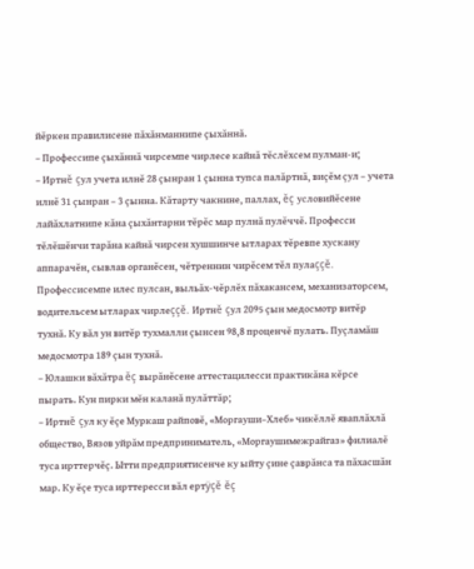йĕркен правилисене пăхăнманнипе çыхăннă.
– Профессипе çыхăннă чирсемпе чирлесе кайнă тĕслĕхсем пулман-и;
– Иртнĕ çул учета илнĕ 28 çынран 1 çынна тупса палăртнă, виçĕм çул – учета илнĕ 31 çынран – 3 çынна. Кăтарту чакнине, паллах, ĕç условийĕсене лайăхлатнипе кăна çыхăнтарни тĕрĕс мар пулнă пулĕччĕ. Професси тĕлĕшĕнчи тарăна кайнă чирсен хушшинче ытларах тĕревпе хускану аппарачĕн, сывлав органĕсен, чĕтреннин чирĕсем тĕл пулаççĕ. Профессисемпе илес пулсан, выльăх-чĕрлĕх пăхакансем, механизаторсем, водительсем ытларах чирлеççĕ. Иртнĕ çул 2095 çын медосмотр витĕр тухнă. Ку вăл ун витĕр тухмалли çынсен 98,8 проценчĕ пулать. Пуçламăш медосмотра 189 çын тухнă.
– Юлашки вăхăтра ĕç вырăнĕсене аттестацилесси практикăна кĕрсе пырать. Кун пирки мĕн каланă пулăттăр;
– Иртнĕ çул ку ĕçе Муркаш райповĕ, «Моргауши–Хлеб» чикĕллĕ яваплăхлă общество, Вязов уйрăм предприниматель, «Моргаушимежрайгаз» филиалĕ туса ирттерчĕç. Ытти предприятисенче ку ыйту çине çаврăнса та пăхасшăн мар. Ку ĕçе туса ирттересси вăл ертÿçĕ ĕç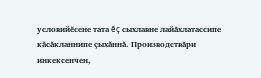условийĕсене тата ĕç сыхлавне лайăхлатассипе кăсăкланнипе çыхăннă. Производствăри инкексенчен,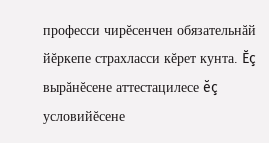професси чирĕсенчен обязательнăй йĕркепе страхласси кĕрет кунта. Ĕç вырăнĕсене аттестацилесе ĕç условийĕсене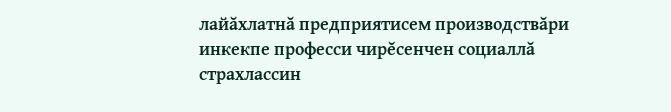лайăхлатнă предприятисем производствăри инкекпе професси чирĕсенчен социаллă страхлассин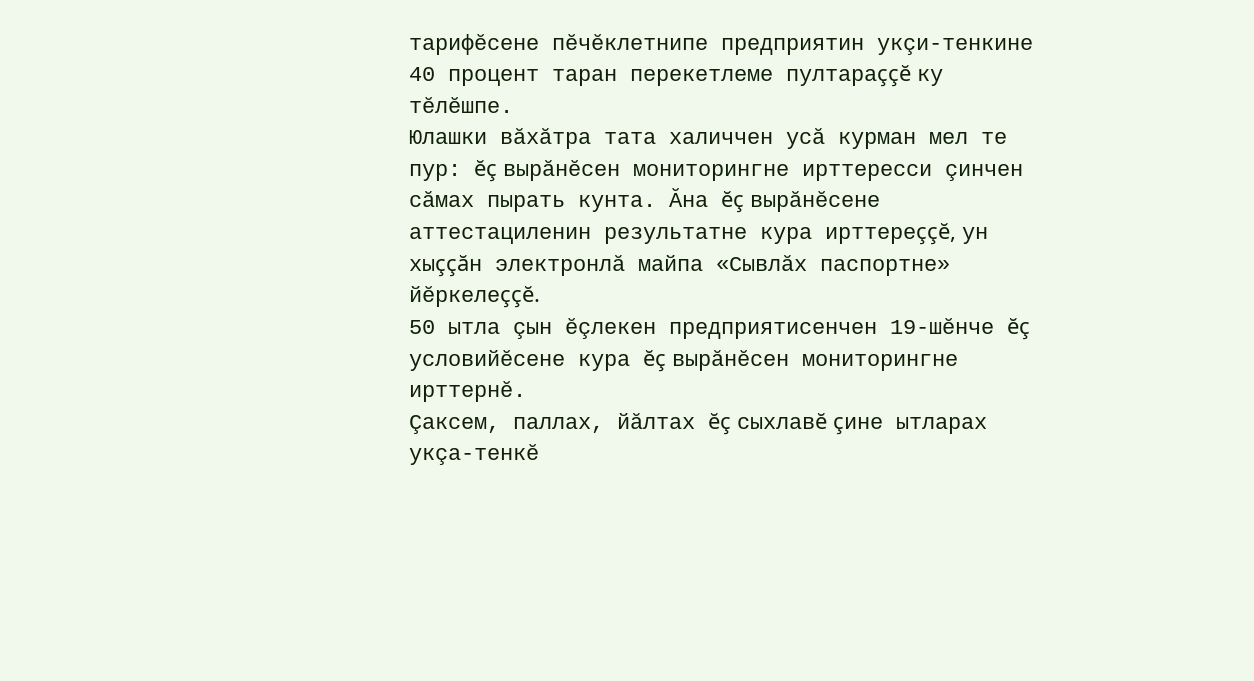тарифĕсене пĕчĕклетнипе предприятин укçи-тенкине 40 процент таран перекетлеме пултараççĕ ку тĕлĕшпе.
Юлашки вăхăтра тата халиччен усă курман мел те пур: ĕç вырăнĕсен мониторингне ирттересси çинчен сăмах пырать кунта. Ăна ĕç вырăнĕсене аттестациленин результатне кура ирттереççĕ, ун хыççăн электронлă майпа «Сывлăх паспортне» йĕркелеççĕ.
50 ытла çын ĕçлекен предприятисенчен 19-шĕнче ĕç условийĕсене кура ĕç вырăнĕсен мониторингне ирттернĕ.
Çаксем, паллах, йăлтах ĕç сыхлавĕ çине ытларах укçа-тенкĕ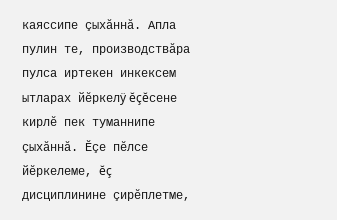каяссипе çыхăннă. Апла пулин те, производствăра пулса иртекен инкексем ытларах йĕркелÿ ĕçĕсене кирлĕ пек туманнипе çыхăннă. Ĕçе пĕлсе йĕркелеме, ĕç дисциплинине çирĕплетме,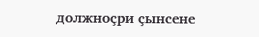должноçри çынсене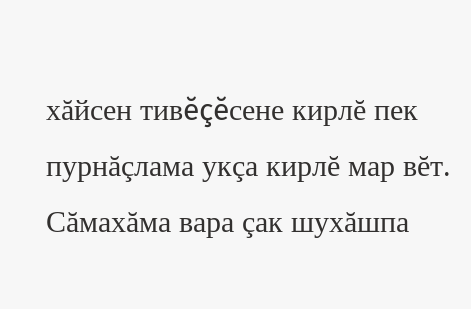хăйсен тивĕçĕсене кирлĕ пек пурнăçлама укçа кирлĕ мар вĕт.
Сăмахăма вара çак шухăшпа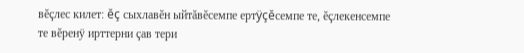вĕçлес килет: ĕç сыхлавĕн ыйтăвĕсемпе ертÿçĕсемпе те, ĕçлекенсемпе те вĕренÿ ирттерни çав тери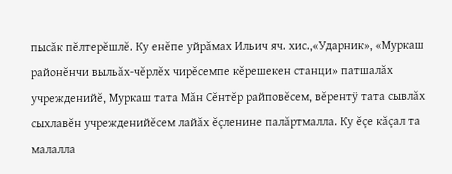пысăк пĕлтерĕшлĕ. Ку енĕпе уйрăмах Ильич яч. хис.,«Ударник», «Муркаш районĕнчи выльăх-чĕрлĕх чирĕсемпе кĕрешекен станци» патшалăх учрежденийĕ, Муркаш тата Мăн Сĕнтĕр райповĕсем, вĕрентÿ тата сывлăх сыхлавĕн учрежденийĕсем лайăх ĕçленине палăртмалла. Ку ĕçе кăçал та малалла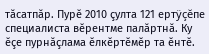тăсатпăр. Пурĕ 2010 çулта 121 ертÿçĕпе специалиста вĕрентме палăртнă. Ку ĕçе пурнăçлама ĕлкĕртĕмĕр та ĕнтĕ.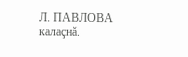Л. ПАВЛОВА калаçнă.